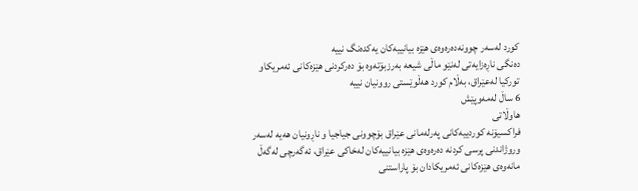کورد لەسەر چوونەدەرەوەی ھێزە بیانییەکان یەکدەنگ نییە
دەنگی ناڕەزایەتی لەنێو ماڵی شیعە بەرزبۆتەوە بۆ دەرکردنی ھێزەکانی ئەمریکاو تورکیا لەعێراق، بەڵام کورد ھەڵوێستی روونیان نییە
6 ساڵ لەمەوپێش
ھاوڵاتی
فراکسیۆنە کوردییەکانی پەرلەمانی عێراق بۆچوونی جیاجیا و ناڕونیان ھەیە لەسەر وروژاندنی پرسی کردنە دەرەوەی ھێزە بیانییەکان لەخاکی عێراق، ئەگەرچی لەگەڵ مانەوەی ھێزەکانی ئەمریکادان بۆ پاراستنی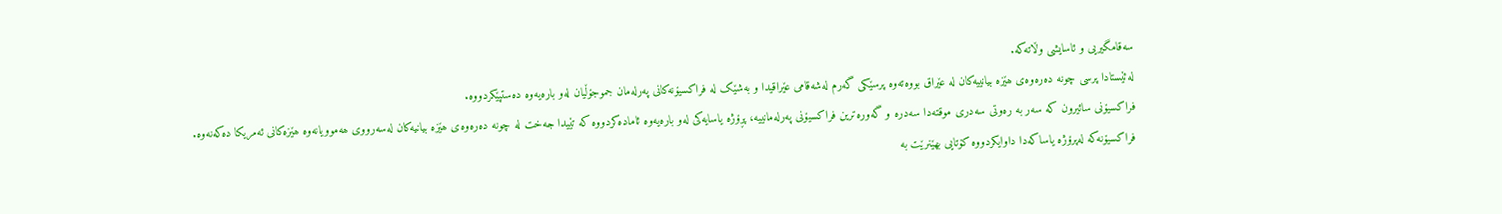سەقامگیریی و ئاسایشی وڵاتەکە.
لەئێستادا پرسی چونە دەرەوەی ھێزە بیانییەکان لە عێراق بووەتەوە پرسێکی گەرم لەشەقامی عێراقیدا و بەشێک لە فراکسیۆنەکانی پەرلەمان جموجۆڵیان لەو بارەیەوە دەستپێکردووە.
فراکسیۆنی سائیرون کە سەر بە رەوتی سەدری موقتەدا سەدرە و گەورەترین فراکسیۆنی پەرلەمانییە، پڕۆژە یاسایەکی لەو بارەیەوە ئامادەکردووە کە تێیدا جەخت لە چونە دەرەوەی ھێزە بیانیەکان لەسەرووی ھەموویانەوە ھێزەکانی ئەمریکا دەکەنەوە.
فراکسیۆنەکە لەپرۆژە یاساکەدا داوایکردووە کۆتایی بھێنرێت بە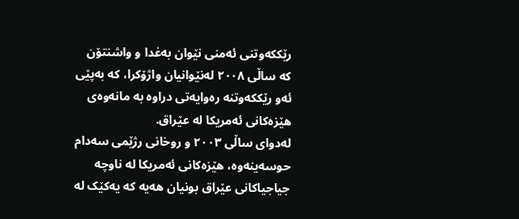رێککەوتنی ئەمنی نێوان بەغدا و واشنتۆن کە ساڵی ٢٠٠٨ لەنێوانیان واژۆکرا، کە بەپێی ئەو رێککەوتنە رەوایەتی دراوە بە مانەوەی ھێزەکانی ئەمریکا لە عێراق.
لەدوای ساڵی ٢٠٠٣ و روخانی رژێمی سەدام حوسەینەوە، ھێزەکانی ئەمریکا لە ناوچە جیاجیاکانی عێراق بونیان ھەیە کە یەکێک لە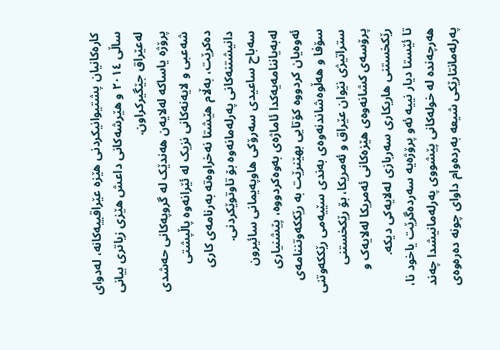کارەکانیان پشتیوانیکردنی ھێزە عێراقییەکانە، لەدوای ساڵی ٢٠١٤ و ھێرشەکانی داعش ھێزی زیاتری بیانی لەعێراق جێگیرکراون.
پرۆژە یاساکە لەلایەن ھەندێک لە گروپەکانی حەشدی شەعبی و لایەنەکانی نزیک لە ئێرانەوە پاڵپشتی دەکرێت، بەڵام ھێشتا نەخراوەتە بەرنامەی کاری دانیشتنەکانی پەرلەمانەوە بۆ تاوتوێکردنی.
سەباح ساعیدی سەرۆکی ھاوپەیمانی سائیرون لەبەیاننامەیەکدا ئاماژەی بەوەکردووە، پێشنیاری ئەوەیان کردووە کۆتایی بھێنرێت بە رێککەوتننامەی سۆفا و ھەڵوەشاندنەوەی بەندی سێیەمی رێککەوتنی ستراتیژی نێوان عێراق و ئەمریکا، بۆ رێکخستنی پرۆسەی کشانەوەی ھێزەکانی ئەمریکا لەلایەک و رێکخستنی ھاریکاری سەربازی لەلایەکی دیکە.
تا ئێستا دیار نییە ئەو پرۆژەیە سەردەگرێت یاخود نا، ھەرچەندە لە خولەکانی پێشووی پەرلەمانیشدا چەند پەرلەمانتارێکی شیعە بەردەوام داوای چونە دەرەوەی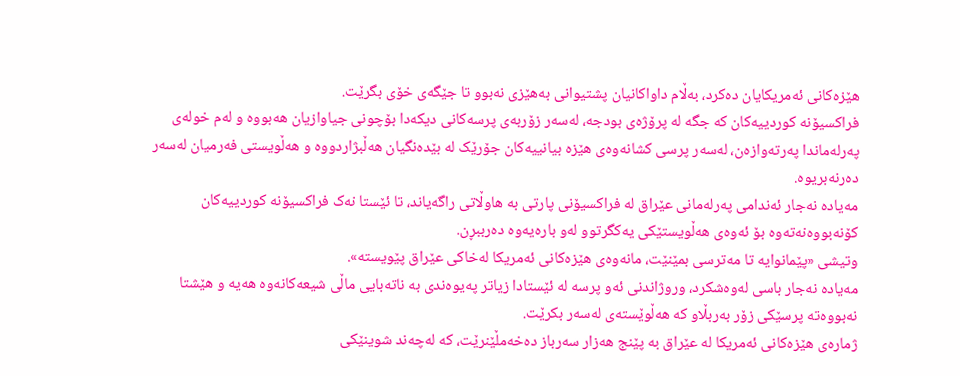ھێزەکانی ئەمریکایان دەکرد، بەڵام داواکانیان پشتیوانی بەھێزی نەبوو تا جێگەی خۆی بگرێت.
فراکسیۆنە کوردییەکان کە جگە لە پرۆژەی بودجە، لەسەر زۆربەی پرسەکانی دیکەدا بۆچونی جیاوازیان ھەبووە و لەم خولەی پەرلەماندا پەرتەوازەن، لەسەر پرسی کشانەوەی ھێزە بیانییەکان جۆرێک لە بێدەنگیان ھەڵبژاردووە و ھەڵویستی فەرمیان لەسەر دەرنەبریوە.
مەیادە نەجار ئەندامی پەرلەمانی عێراق لە فراکسیۆنی پارتی بە ھاوڵاتی راگەیاند، تا ئێستا نەک فراکسیۆنە کوردییەکان کۆنەبووەنەتەوە بۆ ئەوەی ھەڵویستێکی یەکگرتوو لەو بارەیەوە دەرببڕن.
وتیشی «پێمانوایە تا مەترسی بمێنێت، مانەوەی ھێزەکانی ئەمریکا لەخاکی عێراق پێویستە».
مەیادە نەجار باسی لەوەشکرد، وروژاندنی ئەو پرسە لە ئێستادا زیاتر پەیوەندی بە ناتەبایی ماڵی شیعەکانەوە ھەیە و ھێشتا نەبووەتە پرسێکی زۆر بەربڵاو کە ھەڵوێستەی لەسەر بکرێت.
ژمارەی ھێزەکانی ئەمریکا لە عێراق بە پێنج ھەزار سەرباز دەخەمڵێنرێت، کە لەچەند شوینێکی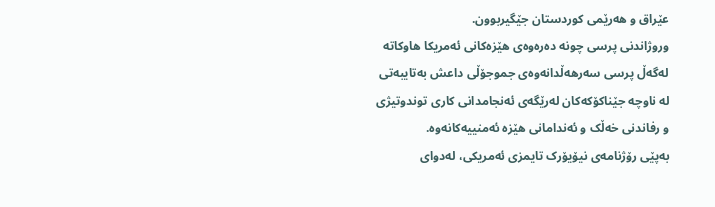عێراق و ھەرێمی کوردستان جێگیربوون.
وروژاندنی پرسی چونە دەرەوەی ھێزەکانی ئەمریکا ھاوکاتە لەگەڵ پرسی سەرھەڵدانەوەی جموجۆڵی داعش بەتایبەتی لە ناوچە جێناکۆکەکان لەرێگەی ئەنجامدانی کاری توندوتیژی و رفاندنی خەڵک و ئەندامانی ھێزە ئەمنییەکانەوە.
بەپێی رۆژنامەی نیۆیۆرک تایمزی ئەمریکی، لەدوای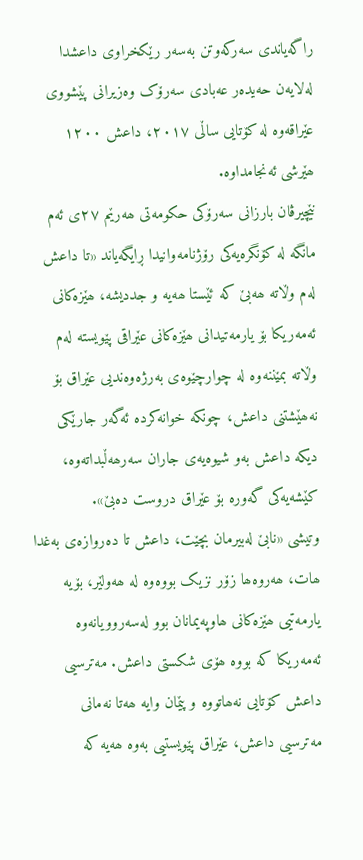راگەیاندی سەرکەوتن بەسەر رێکخراوی داعشدا لەلایەن حەیدەر عەبادی سەرۆک وەزیرانی پێشووی عێراقەوە لە کۆتایی ساڵی ٢٠١٧، داعش ١٢٠٠ ھێرشی ئەنجامداوە.
نێچیرڤان بارزانی سەرۆکی حکومەتی ھەرێم ٢٧ی ئەم مانگە لە کۆنگرەیەکی رۆژنامەوانیدا ڕایگەیاند «تا داعش لەم وڵاتە ھەبێ کە ئێستا ھەیە و جددیشە، ھێزەکانی ئەمەریکا بۆ یارمەتیدانی ھێزەکانی عێراقی پێویستە لەم وڵاتە بمێننەوە لە چوارچێوەی بەرژەوەندیی عێراق بۆ نەھێشتنی داعش، چونکە خوانەکردە ئەگەر جارێکی دیکە داعش بەو شیوەیەی جاران سەرھەڵبداتەوە، کێشەیەکی گەورە بۆ عێراق دروست دەبێ».
وتیشی «نابێ لەبیرمان بچێت، داعش تا دەروازەی بەغدا ھات، ھەروەھا زۆر نزیک بووەوە لە ھەولێر، بۆیە یارمەتیی ھێزەکانی ھاوپەیمانان بوو لەسەروویانەوە ئەمەریکا کە بووە ھۆی شکستی داعش. مەترسیی داعش کۆتایی نەھاتووە و پێمان وایە ھەتا نەمانی مەترسیی داعش، عێراق پێویستیی بەوە ھەیە کە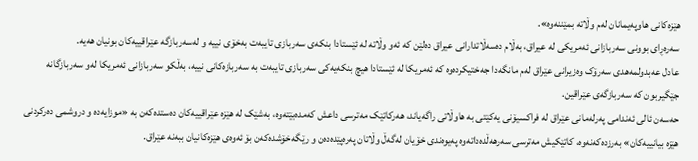ھێزەکانی ھاوپەیمانان لەم وڵاتە بمێننەوە».
سەرەڕای بوونی سەربازانی ئەمریکی لە عیراق، بەڵام دەسەڵاتدارانی عیراق دەلێن کە ئەو وڵاتە لە ئێستادا بنکەی سەربازی تایبەت بەخۆی نییە و لەسەربازگە عێراقییەکان بونیان ھەیە.
عادل عەبدولمەھدی سەرۆک وەزیرانی عێراق لەم مانگەدا جەختیکردەوە کە ئەمریکا لە ئێستادا ھیچ بنکەیەکی سەربازی تایبەت بە سەربازەکانی نییە، بەڵکو سەربازانی ئەمریکا لەو سەربازگانە جێگیربون کە سەربازگەی عێراقین.
حەسەن ئالی ئەندامی پەرلەمانی عێراق لە فراکسیۆنی یەکێتی بە ھاوڵاتی راگەیاند، ھەرکاتێک مەترسی داعش کەمدەبێتەوە، بەشێک لە ھێزە عێراقییەکان دەستدەکەن بە «موزایەدە و دروشمی دەرکردنی ھێزە بیانییەکان» بەرزدەکەنەوە، کاتێکیش مەترسی سەرھەڵدەداتەوە پەیوەندی خۆیان لەگەڵ وڵاتان پەرەپێدەدەن و رێگەخۆشدەکەن بۆ ئەوەی ھێزەکانیان ببەنە عێراق.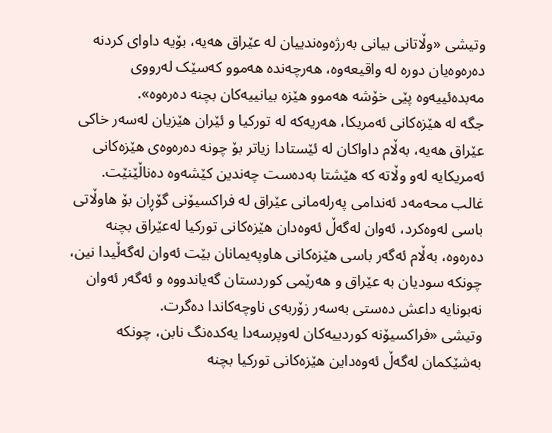وتیشی «وڵاتانی بیانی بەرژەوەندییان لە عێراق ھەیە، بۆیە داوای کردنە دەرەوەیان دورە لە واقیعەوە، ھەرچەندە ھەموو کەسێک لەرووی مەبدەئییەوە پێی خۆشە ھەموو ھێزە بیانییەکان بچنە دەرەوە».
جگە لە ھێزەکانی ئەمریکا، ھەریەکە لە تورکیا و ئێران ھێزیان لەسەر خاکی عێراق ھەیە، بەڵام داواکان لە ئێستادا زیاتر بۆ چونە دەرەوەی ھێزەکانی ئەمریکایە لەو وڵاتە کە ھێشتا بەدەست چەندین کێشەوە دەناڵێنێت.
غالب محەمەد ئەندامی پەرلەمانی عێراق لە فراکسیۆنی گۆڕان بۆ ھاوڵاتی باسی لەوەکرد، ئەوان لەگەڵ ئەوەدان ھێزەکانی تورکیا لەعێراق بچنە دەرەوە، بەڵام ئەگەر باسی ھێزەکانی ھاوپەیمانان بێت ئەوان لەگەڵیدا نین، چونکە سودیان بە عێراق و ھەرێمی کوردستان گەیاندووە و ئەگەر ئەوان نەبونایە داعش دەستی بەسەر زۆربەی ناوچەکاندا دەگرت.
وتیشی «فراکسیۆنە کوردییەکان لەوپرسەدا یەکدەنگ نابن، چونکە بەشێکمان لەگەڵ ئەوەداین ھێزەکانی تورکیا بچنە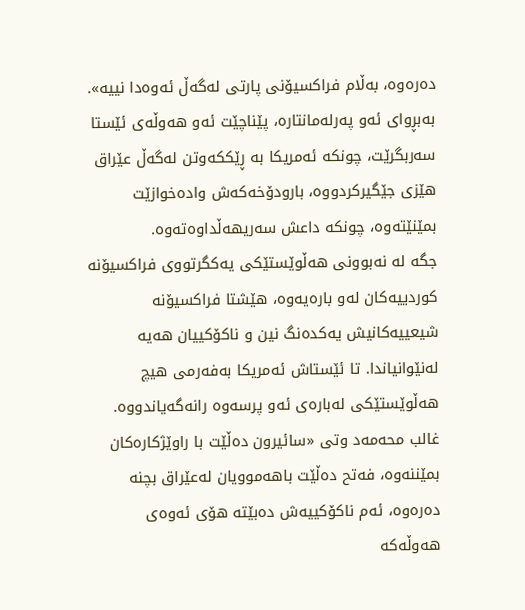دەرەوە، بەڵام فراکسیۆنی پارتی لەگەڵ ئەوەدا نییە».
بەبڕوای ئەو پەرلەمانتارە، پێناچێت ئەو ھەوڵەی ئێستا سەربگرێت، چونکە ئەمریکا بە ڕێککەوتن لەگەڵ عێراق ھێزی جێگیرکردووە، بارودۆخەکەش وادەخوازێت بمێنێتەوە، چونکە داعش سەریھەڵداوەتەوە.
جگە لە نەبوونی ھەڵوێستێکی یەکگرتووی فراکسیۆنە کوردییەکان لەو بارەیەوە، ھێشتا فراکسیۆنە شیعییەکانیش یەکدەنگ نین و ناکۆکییان ھەیە لەنێوانیاندا. تا ئێستاش ئەمریکا بەفەرمی ھیچ ھەڵوێستێکی لەبارەی ئەو پرسەوە رانەگەیاندووە.
غالب محەمەد وتی «سائیرون دەڵێت با راوێژکارەکان بمێننەوە، فەتح دەڵێت باھەموویان لەعێراق بچنە دەرەوە، ئەم ناکۆکییەش دەبێتە ھۆی ئەوەی ھەوڵەکە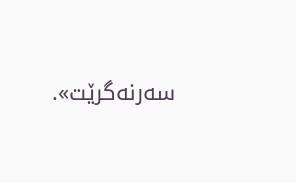سەرنەگرێت».